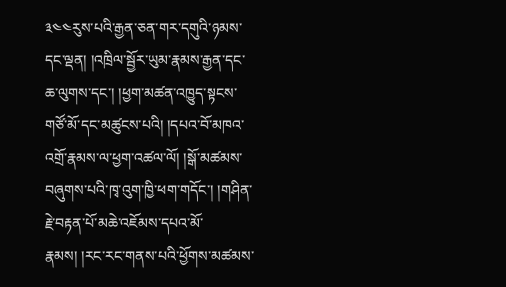༣༤༤རུས་པའི་རྒྱན་ཅན་གར་དགུའི་ཉམས་དང་ལྡན། །འཁྲིལ་སྦྱོར་ཡུམ་རྣམས་རྒྱན་དང་ཆ་ལུགས་དང་། །ཕྱག་མཚན་འཁྱུད་སྟངས་གཙོ་མོ་དང་མཚུངས་པའི། །དཔའ་བོ་མཁའ་འགྲོ་རྣམས་ལ་ཕྱག་འཚལ་ལོ། །སྒོ་མཚམས་བཞུགས་པའི་ཁྭ་འུག་ཁྱི་ཕག་གདོང་། །གཤིན་རྗེ་བརྟན་པོ་མཆེ་འཇོམས་དཔའ་མོ་རྣམས། །རང་རང་གནས་པའི་ཕྱོགས་མཚམས་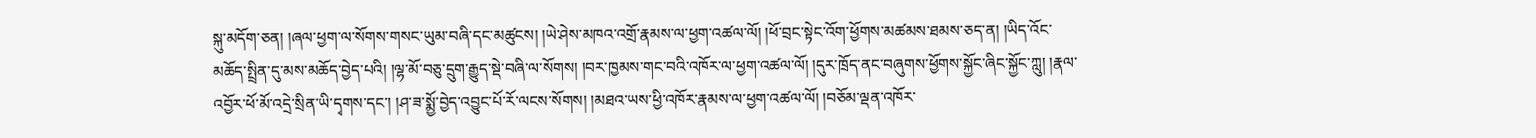སྐུ་མདོག་ཅན། །ཞལ་ཕྱག་ལ་སོགས་གསང་ཡུམ་བཞི་དང་མཚུངས། །ཡེ་ཤེས་མཁའ་འགྲོ་རྣམས་ལ་ཕྱག་འཚལ་ལོ། །ཕོ་བྲང་སྟེང་འོག་ཕྱོགས་མཚམས་ཐམས་ཅད་ན། །ཡིད་འོང་མཆོད་སྤྲིན་དུ་མས་མཆོད་བྱེད་པའི། །ལྷ་མོ་བཅུ་དྲུག་རྒྱུད་སྡེ་བཞི་ལ་སོགས། །བར་ཁྱམས་གང་བའི་འཁོར་ལ་ཕྱག་འཚལ་ལོ། །དུར་ཁྲོད་ནང་བཞུགས་ཕྱོགས་སྐྱོང་ཞིང་སྐྱོང་ཀླུ། །རྣལ་འབྱོར་ཕོ་མོ་འདྲེ་སྲིན་ཡི་དྭགས་དང་། །ཤ་ཟ་སྨྱོ་བྱེད་འབྱུང་པོ་རོ་ལངས་སོགས། །མཐའ་ཡས་ཕྱི་འཁོར་རྣམས་ལ་ཕྱག་འཚལ་ལོ། །བཅོམ་ལྡན་འཁོར་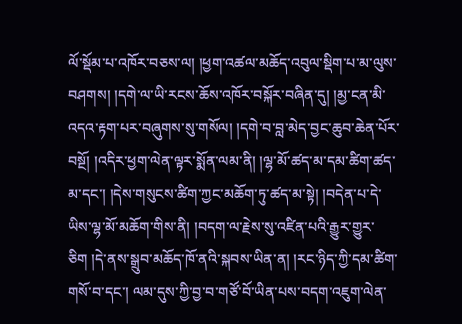ལོ་སྡོམ་པ་འཁོར་བཅས་ལ། །ཕྱག་འཚལ་མཆོད་འབུལ་སྡིག་པ་མ་ལུས་བཤགས། །དགེ་ལ་ཡི་རངས་ཆོས་འཁོར་བསྐོར་བཞིན་དུ། །མྱ་ངན་མི་འདའ་རྟག་པར་བཞུགས་སུ་གསོལ། །དགེ་བ་བླ་མེད་བྱང་ཆུབ་ཆེན་པོར་བསྔོ། །འདིར་ཕྱག་ལེན་ལྟར་སྨོན་ལམ་ནི། །ལྷ་མོ་ཚད་མ་དམ་ཚིག་ཚད་མ་དང་། །དེས་གསུངས་ཚིག་ཀྱང་མཆོག་ཏུ་ཚད་མ་སྟེ། །བདེན་པ་དེ་ཡིས་ལྷ་མོ་མཆོག་གིས་ནི། །བདག་ལ་རྗེས་སུ་འཛིན་པའི་རྒྱུར་གྱུར་ཅིག །དེ་ནས་སྒྲུབ་མཆོད་ཁོ་ནའི་སྐབས་ཡིན་ན། །རང་ཉིད་ཀྱི་དམ་ཚིག་གསོ་བ་དང་། ལམ་དུས་ཀྱི་བྱ་བ་གཙོ་བོ་ཡིན་པས་བདག་འཇུག་ལེན་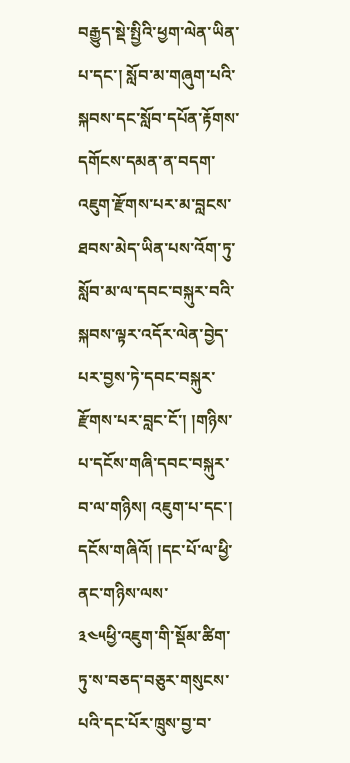བརྒྱུད་སྡེ་སྤྱིའི་ཕྱག་ལེན་ཡིན་པ་དང་། སློབ་མ་གཞུག་པའི་སྐབས་དང་སློབ་དཔོན་རྟོགས་དགོངས་དམན་ན་བདག་འཇུག་རྫོགས་པར་མ་བླངས་ཐབས་མེད་ཡིན་པས་འོག་ཏུ་སློབ་མ་ལ་དབང་བསྐུར་བའི་སྐབས་ལྟར་འདོར་ལེན་བྱེད་པར་བྱས་ཏེ་དབང་བསྐུར་རྫོགས་པར་བླང་ངོ་། །གཉིས་པ་དངོས་གཞི་དབང་བསྐུར་བ་ལ་གཉིས། འཇུག་པ་དང་། དངོས་གཞིའོ། །དང་པོ་ལ་ཕྱི་ནང་གཉིས་ལས་
༣༤༥ཕྱི་འཇུག་གི་སྡོམ་ཚིག་ཏུ་ས་བཅད་བཅུར་གསུངས་པའི་དང་པོར་ཁྲུས་བྱ་བ་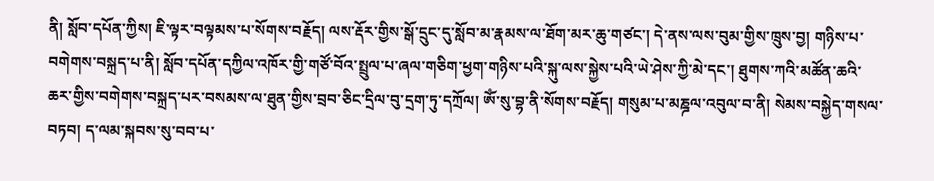ནི། སློབ་དཔོན་ཀྱིས། ཇི་ལྟར་བལྟམས་པ་སོགས་བརྗོད། ལས་རྡོར་གྱིས་སྒོ་དྲུང་དུ་སློབ་མ་རྣམས་ལ་ཐོག་མར་ཆུ་གཙང་། དེ་ནས་ལས་བུམ་གྱིས་ཁྲུས་བྱ། གཉིས་པ་བགེགས་བསྐྲད་པ་ནི། སློབ་དཔོན་དཀྱིལ་འཁོར་གྱི་གཙོ་བོའ་སྤྲུལ་པ་ཞལ་གཅིག་ཕྱག་གཉིས་པའི་སྐུ་ལས་སྐྱེས་པའི་ཡེ་ཤེས་ཀྱི་མེ་དང་། ཐུགས་ཀའི་མཚོན་ཆའི་ཆར་གྱིས་བགེགས་བསྐྲད་པར་བསམས་ལ་ཐུན་གྱིས་བྲབ་ཅིང་དྲིལ་བུ་དྲག་ཏུ་དཀྲོལ། ༀ་སུ་བྷ་ནི་སོགས་བརྗོད། གསུམ་པ་མཎྜལ་འབུལ་བ་ནི། སེམས་བསྐྱེད་གསལ་བཏབ། ད་ལམ་སྐབས་སུ་བབ་པ་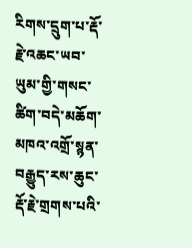རིགས་དྲུག་པ་རྡོ་རྗེ་འཆང་ཡབ་ཡུམ་གྱི་གསང་ཚིག་བདེ་མཆོག་མཁའ་འགྲོ་སྙན་བརྒྱུད་རས་ཆུང་རྡོ་རྗེ་གྲགས་པའི་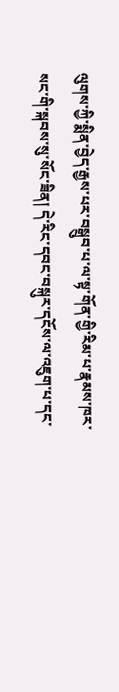ལུགས་ཀྱི་སྨིན་བྱེད་རྒྱས་པར་བསྒྲུབ་པ་ལ་སྟ་གོན་གྱི་རིམ་པ་རྣམས་ཁར་སང་གི་སྐབས་སུ་སོང་ཟིན། དེ་རིང་དབང་བསྐུར་དངོས་ལ་འཇུག་པ་དང་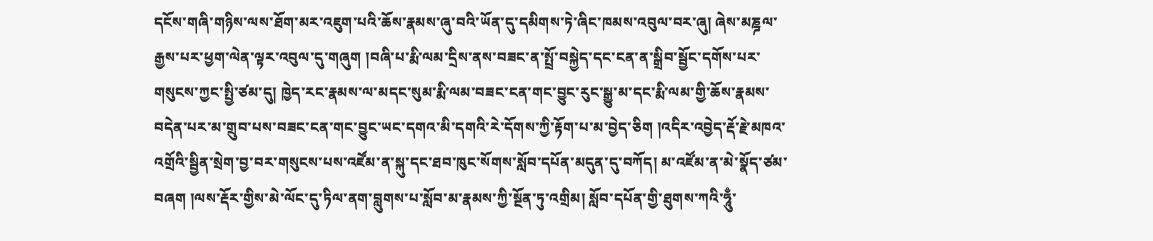དངོས་གཞི་གཉིས་ལས་ཐོག་མར་འཇུག་པའི་ཆོས་རྣམས་ཞུ་བའི་ཡོན་དུ་དམིགས་ཏེ་ཞིང་ཁམས་འབུལ་བར་ཞུ། ཞེས་མཎྜལ་རྒྱས་པར་ཕྱག་ལེན་ལྟར་འབུལ་དུ་གཞུག །བཞི་པ་རྨི་ལམ་དྲིས་ནས་བཟང་ན་སྤྲོ་བསྐྱེད་དང་ངན་ན་སྒྲིབ་སྦྱོང་དགོས་པར་གསུངས་ཀྱང་སྤྱི་ཙམ་དུ། ཁྱེད་རང་རྣམས་ལ་མདང་སུམ་རྨི་ལམ་བཟང་ངན་གང་བྱུང་རུང་སྒྱུ་མ་དང་རྨི་ལམ་གྱི་ཆོས་རྣམས་བདེན་པར་མ་གྲུབ་པས་བཟང་ངན་གང་བྱུང་ཡང་དགའ་མི་དགའི་རེ་དོགས་ཀྱི་རྟོག་པ་མ་བྱེད་ཅིག །འདིར་འབྱེད་རྡོ་རྗེ་མཁའ་འགྲོའི་སྦྱིན་སྲེག་བྱ་བར་གསུངས་པས་འཛོམ་ན་སྐུ་དང་ཐབ་ཁུང་སོགས་སློབ་དཔོན་མདུན་དུ་བཀོད། མ་འཛོམ་ན་མེ་སྣོད་ཙམ་བཞག །ལས་རྡོར་གྱིས་མེ་ལོང་དུ་ཏིལ་ནག་བླུགས་པ་སློབ་མ་རྣམས་ཀྱི་སྔོན་ཏུ་འགྲིམ། སློབ་དཔོན་གྱི་ཐུགས་ཀའི་ཧཱུྃ་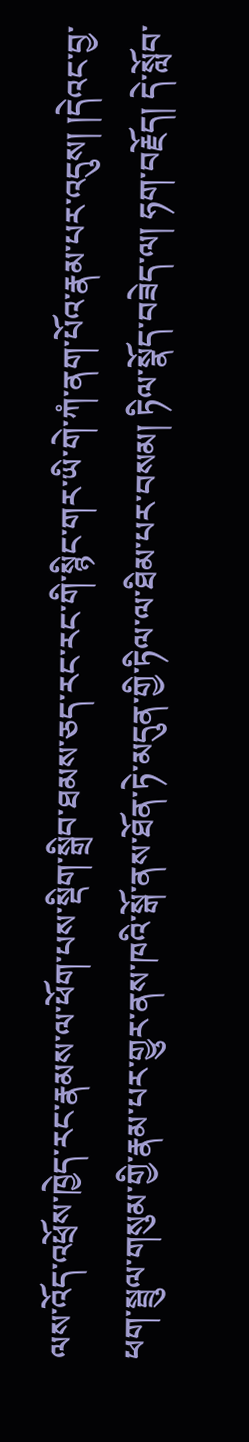ལས་འོད་འཕྲོས་ཁྱེད་རང་རྣམས་ལ་ཕོག་པས་སྡིག་སྒྲིབ་ཐམས་ཅད་རང་རང་གི་སྙིང་གར་ཡི་གེ་ཀཾ་ནག་པོའ་རྣམ་པར་འདུས། །དེའང་བྱ་ཕག་སྦྲུལ་གསུམ་གྱི་རྣམ་པར་གྱུར་ནས་ཁའི་སྒོ་ནས་ཐོན་ཏེ་མདུན་གྱི་ཏིལ་ལ་ཐིམ་པར་བསམ། ཏིལ་སྣོད་བཟེད་ལ། ཧག་བརྗོད། དེ་སློབ་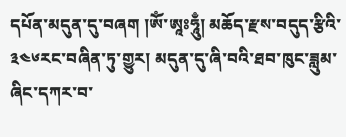དཔོན་མདུན་དུ་བཞག །ༀ་ཨཱཿཧཱུྃ། མཆོད་རྫས་བདུད་རྩིའི་
༣༤༦རང་བཞིན་ཏུ་གྱུར། མདུན་དུ་ཞི་བའི་ཐབ་ཁུང་ཟླུམ་ཞིང་དཀར་བ་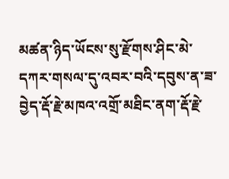མཚན་ཉིད་ཡོངས་སུ་རྫོགས་ཤིང་མེ་དཀར་གསལ་དུ་འབར་བའི་དབུས་ན་ཟ་བྱེད་རྡོ་རྗེ་མཁའ་འགྲོ་མཐིང་ནག་རྡོ་རྗེ་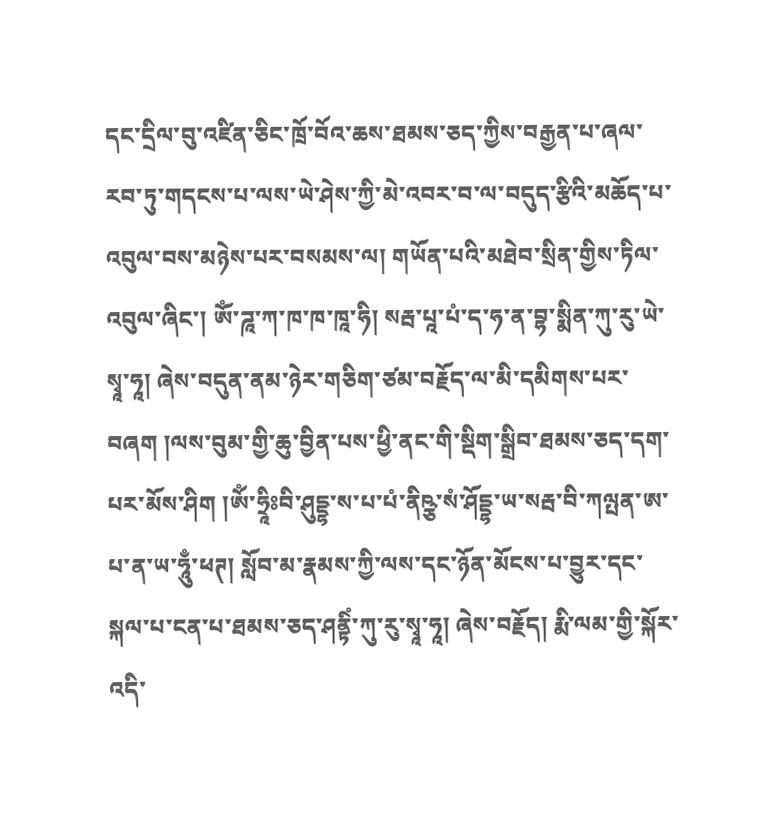དང་དྲིལ་བུ་འཛིན་ཅིང་ཁྲོ་བོའ་ཆས་ཐམས་ཅད་ཀྱིས་བརྒྱན་པ་ཞལ་རབ་ཏུ་གདངས་པ་ལས་ཡེ་ཤེས་ཀྱི་མེ་འབར་བ་ལ་བདུད་རྩིའི་མཆོད་པ་འབུལ་བས་མཉེས་པར་བསམས་ལ། གཡོན་པའི་མཐེབ་སྲིན་གྱིས་ཏིལ་འབུལ་ཞིང་། ༀ་ཌཱ་ཀ་ཁ་ཁ་ཁཱ་ཧི། སརྦ་པཱ་པཾ་ད་ཧ་ན་བྷ་སྨིན་ཀུ་རུ་ཡེ་སྭཱ་ཧཱ། ཞེས་བདུན་ནམ་ཉེར་གཅིག་ཙམ་བརྗོད་ལ་མི་དམིགས་པར་བཞག །ལས་བུམ་གྱི་ཆུ་བྱིན་པས་ཕྱི་ནང་གི་སྡིག་སྒྲིབ་ཐམས་ཅད་དག་པར་མོས་ཤིག །ༀ་ཧྲཱིཿབི་ཤུདྡྷ་ས་པ་པཾ་ནིཥྩ་སཾ་ཤོདྡྷ་ཡ་སརྦ་བི་ཀལྤན་ཨ་པ་ན་ཡ་ཧཱུྃ་ཕཊ། སློབ་མ་རྣམས་ཀྱི་ལས་དང་ཉོན་མོངས་པ་བྱུར་དང་སྐལ་པ་ངན་པ་ཐམས་ཅད་ཤནྟིཾ་ཀུ་རུ་སྭཱ་ཧཱ། ཞེས་བརྗོད། རྨི་ལམ་གྱི་སྐོར་འདི་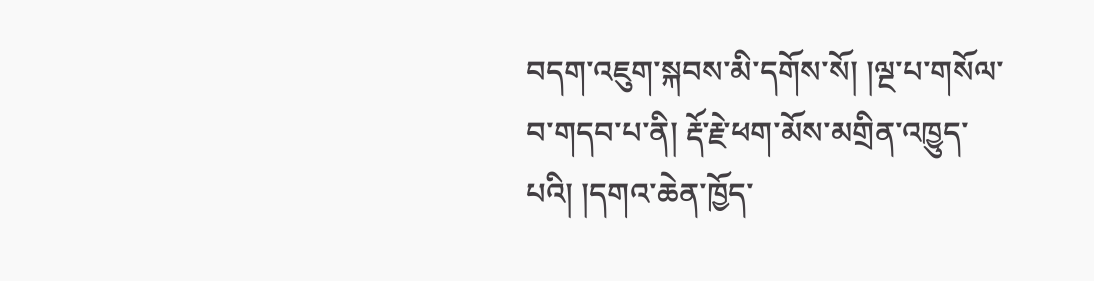བདག་འཇུག་སྐབས་མི་དགོས་སོ། །ལྔ་པ་གསོལ་བ་གདབ་པ་ནི། རྡོ་རྗེ་ཕག་མོས་མགྲིན་འཁྱུད་པའི། །དགའ་ཆེན་ཁྱོད་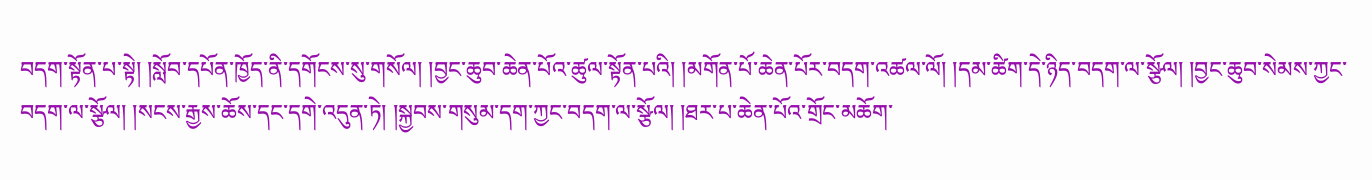བདག་སྟོན་པ་སྟེ། །སློབ་དཔོན་ཁྱོད་ནི་དགོངས་སུ་གསོལ། །བྱང་ཆུབ་ཆེན་པོའ་ཚུལ་སྟོན་པའི། །མགོན་པོ་ཆེན་པོར་བདག་འཚལ་ལོ། །དམ་ཚིག་དེ་ཉིད་བདག་ལ་སྩོལ། །བྱང་ཆུབ་སེམས་ཀྱང་བདག་ལ་སྩོལ། །སངས་རྒྱས་ཆོས་དང་དགེ་འདུན་ཏེ། །སྐྱབས་གསུམ་དག་ཀྱང་བདག་ལ་སྩོལ། །ཐར་པ་ཆེན་པོའ་གྲོང་མཆོག་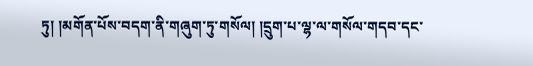ཏུ། །མགོན་པོས་བདག་ནི་གཞུག་ཏུ་གསོལ། །དྲུག་པ་ལྷ་ལ་གསོལ་གདབ་དང་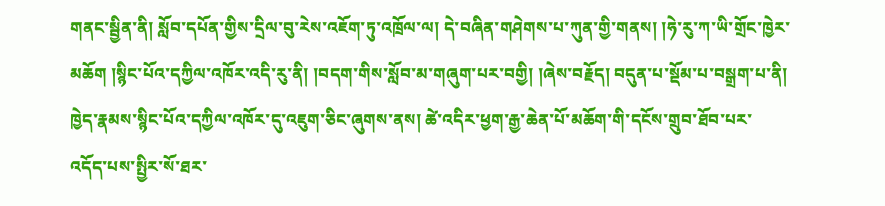གནང་སྦྱིན་ནི། སློབ་དཔོན་གྱིས་དྲིལ་བུ་རེས་འཇོག་ཏུ་འཁྲོལ་ལ། དེ་བཞིན་གཤེགས་པ་ཀུན་གྱི་གནས། །ཧེ་རུ་ཀ་ཡི་གྲོང་ཁྱེར་མཆོག །སྙིང་པོའ་དཀྱིལ་འཁོར་འདི་རུ་ནི། །བདག་གིས་སློབ་མ་གཞུག་པར་བགྱི། །ཞེས་བརྗོད། བདུན་པ་སྡོམ་པ་བསྒྲག་པ་ནི། ཁྱེད་རྣམས་སྙིང་པོའ་དཀྱིལ་འཁོར་དུ་འཇུག་ཅིང་ཞུགས་ནས། ཚེ་འདིར་ཕྱག་རྒྱ་ཆེན་པོ་མཆོག་གི་དངོས་གྲུབ་ཐོབ་པར་འདོད་པས་སྤྱིར་སོ་ཐར་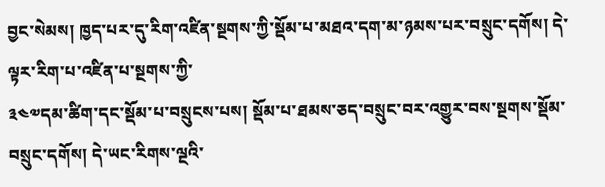བྱང་སེམས། ཁྱད་པར་དུ་རིག་འཛིན་སྔགས་ཀྱི་སྡོམ་པ་མཐའ་དག་མ་ཉམས་པར་བསྲུང་དགོས། དེ་ལྟར་རིག་པ་འཛིན་པ་སྔགས་ཀྱི་
༣༤༧དམ་ཚིག་དང་སྡོམ་པ་བསྲུངས་པས། སྡོམ་པ་ཐམས་ཅད་བསྲུང་བར་འགྱུར་བས་སྔགས་སྡོམ་བསྲུང་དགོས། དེ་ཡང་རིགས་ལྔའི་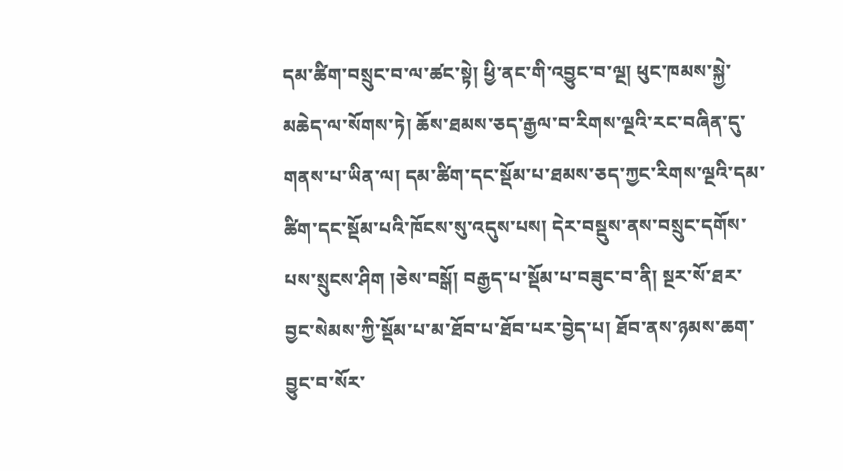དམ་ཚིག་བསྲུང་བ་ལ་ཚང་སྟེ། ཕྱི་ནང་གི་འབྱུང་བ་ལྔ། ཕུང་ཁམས་སྐྱེ་མཆེད་ལ་སོགས་ཏེ། ཆོས་ཐམས་ཅད་རྒྱལ་བ་རིགས་ལྔའི་རང་བཞིན་དུ་གནས་པ་ཡིན་ལ། དམ་ཚིག་དང་སྡོམ་པ་ཐམས་ཅད་ཀྱང་རིགས་ལྔའི་དམ་ཚིག་དང་སྡོམ་པའི་ཁོངས་སུ་འདུས་པས། དེར་བསྡུས་ནས་བསྲུང་དགོས་པས་སྲུངས་ཤིག །ཅེས་བསྒོ། བརྒྱད་པ་སྡོམ་པ་བཟུང་བ་ནི། སྔར་སོ་ཐར་བྱང་སེམས་ཀྱི་སྡོམ་པ་མ་ཐོབ་པ་ཐོབ་པར་བྱེད་པ། ཐོབ་ནས་ཉམས་ཆག་བྱུང་བ་སོར་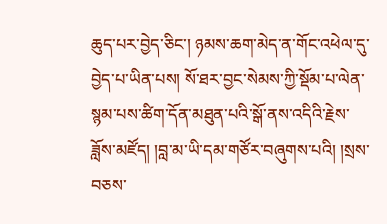ཆུད་པར་བྱེད་ཅིང་། ཉམས་ཆག་མེད་ན་གོང་འཕེལ་དུ་བྱེད་པ་ཡིན་པས། སོ་ཐར་བྱང་སེམས་ཀྱི་སྡོམ་པ་ལེན་སྙམ་པས་ཚིག་དོན་མཐུན་པའི་སྒོ་ནས་འདིའི་རྗེས་ཟློས་མཛོད། །བླ་མ་ཡི་དམ་གཙོར་བཞུགས་པའི། །སྲས་བཅས་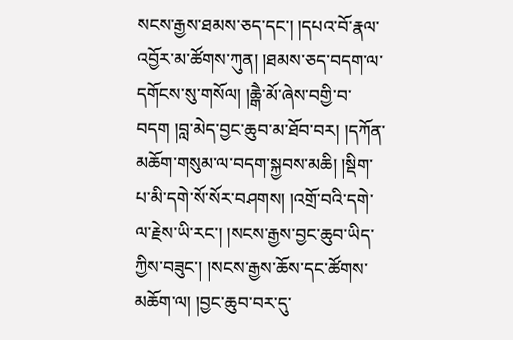སངས་རྒྱས་ཐམས་ཅད་དང་། །དཔའ་བོ་རྣལ་འབྱོར་མ་ཚོགས་ཀུན། །ཐམས་ཅད་བདག་ལ་དགོངས་སུ་གསོལ། །ཆྒཻ་མོ་ཞེས་བགྱི་བ་བདག །བླ་མེད་བྱང་ཆུབ་མ་ཐོབ་བར། །དཀོན་མཆོག་གསུམ་ལ་བདག་སྐྱབས་མཆི། །སྡིག་པ་མི་དགེ་སོ་སོར་བཤགས། །འགྲོ་བའི་དགེ་ལ་རྗེས་ཡི་རང་། །སངས་རྒྱས་བྱང་ཆུབ་ཡིད་ཀྱིས་བཟུང་། །སངས་རྒྱས་ཆོས་དང་ཚོགས་མཆོག་ལ། །བྱང་ཆུབ་བར་དུ་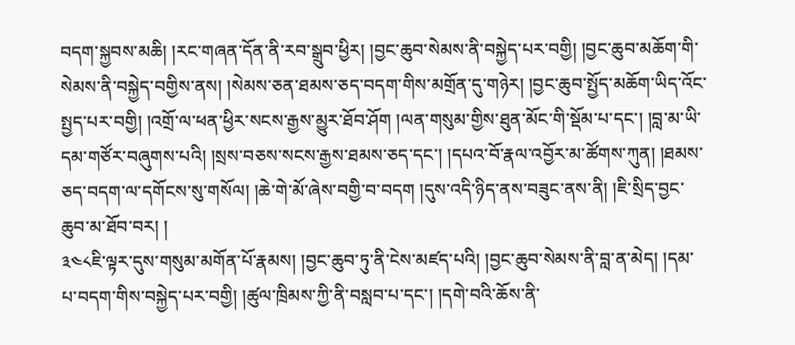བདག་སྐྱབས་མཆི། །རང་གཞན་དོན་ནི་རབ་སྒྲུབ་ཕྱིར། །བྱང་ཆུབ་སེམས་ནི་བསྐྱེད་པར་བགྱི། །བྱང་ཆུབ་མཆོག་གི་སེམས་ནི་བསྐྱེད་བགྱིས་ནས། །སེམས་ཅན་ཐམས་ཅད་བདག་གིས་མགྲོན་དུ་གཉེར། །བྱང་ཆུབ་སྤྱོད་མཆོག་ཡིད་འོང་སྤྱད་པར་བགྱི། །འགྲོ་ལ་ཕན་ཕྱིར་སངས་རྒྱས་མྱུར་ཐོབ་ཤོག །ལན་གསུམ་གྱིས་ཐུན་མོང་གི་སྡོམ་པ་དང་། །བླ་མ་ཡི་དམ་གཙོར་བཞུགས་པའི། །སྲས་བཅས་སངས་རྒྱས་ཐམས་ཅད་དང་། །དཔའ་བོ་རྣལ་འབྱོར་མ་ཚོགས་ཀུན། །ཐམས་ཅད་བདག་ལ་དགོངས་སུ་གསོལ། །ཆེ་གེ་མོ་ཞེས་བགྱི་བ་བདག །དུས་འདི་ཉིད་ནས་བཟུང་ནས་ནི། །ཇི་སྲིད་བྱང་ཆུབ་མ་ཐོབ་བར། །
༣༤༨ཇི་ལྟར་དུས་གསུམ་མགོན་པོ་རྣམས། །བྱང་ཆུབ་ཏུ་ནི་ངེས་མཛད་པའི། །བྱང་ཆུབ་སེམས་ནི་བླ་ན་མེད། །དམ་པ་བདག་གིས་བསྐྱེད་པར་བགྱི། །ཚུལ་ཁྲིམས་ཀྱི་ནི་བསླབ་པ་དང་། །དགེ་བའི་ཆོས་ནི་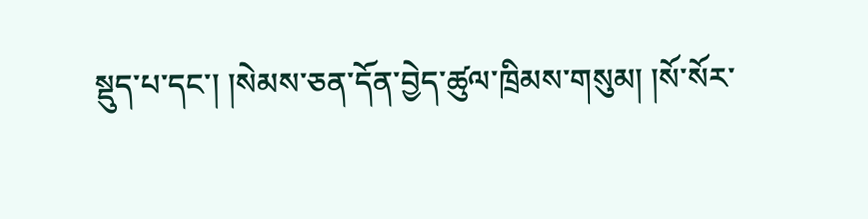སྡུད་པ་དང་། །སེམས་ཅན་དོན་བྱེད་ཚུལ་ཁྲིམས་གསུམ། །སོ་སོར་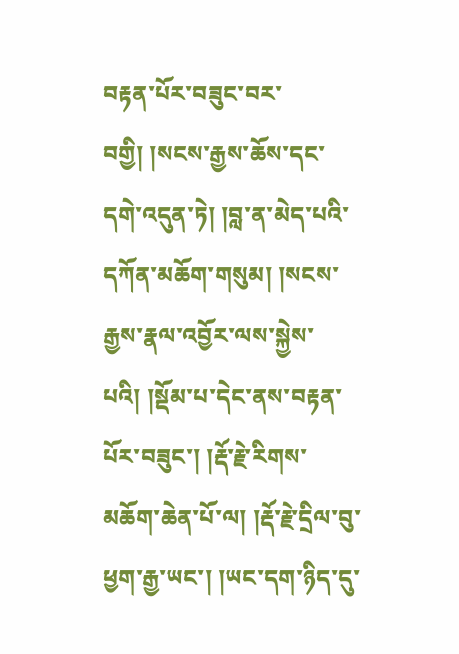བརྟན་པོར་བཟུང་བར་བགྱི། །སངས་རྒྱས་ཆོས་དང་དགེ་འདུན་ཏེ། །བླ་ན་མེད་པའི་དཀོན་མཆོག་གསུམ། །སངས་རྒྱས་རྣལ་འབྱོར་ལས་སྐྱེས་པའི། །སྡོམ་པ་དེང་ནས་བརྟན་པོར་བཟུང་། །རྡོ་རྗེ་རིགས་མཆོག་ཆེན་པོ་ལ། །རྡོ་རྗེ་དྲིལ་བུ་ཕྱག་རྒྱ་ཡང་། །ཡང་དག་ཉིད་དུ་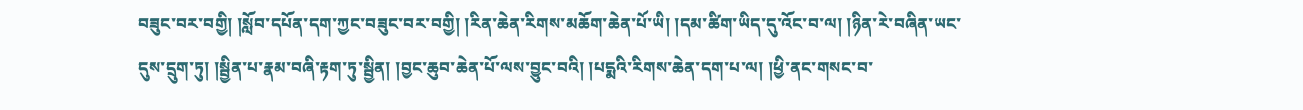བཟུང་བར་བགྱི། །སློབ་དཔོན་དག་ཀྱང་བཟུང་བར་བགྱི། །རིན་ཆེན་རིགས་མཆོག་ཆེན་པོ་ཡི། །དམ་ཚིག་ཡིད་དུ་འོང་བ་ལ། །ཉིན་རེ་བཞིན་ཡང་དུས་དྲུག་ཏུ། །སྦྱིན་པ་རྣམ་བཞི་རྟག་ཏུ་སྦྱིན། །བྱང་ཆུབ་ཆེན་པོ་ལས་བྱུང་བའི། །པདྨའི་རིགས་ཆེན་དག་པ་ལ། །ཕྱི་ནང་གསང་བ་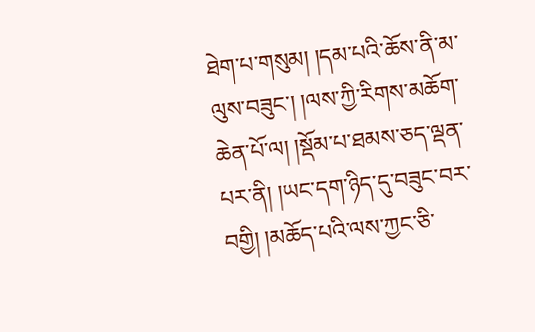ཐེག་པ་གསུམ། །དམ་པའི་ཆོས་ནི་མ་ལུས་བཟུང་། །ལས་ཀྱི་རིགས་མཆོག་ཆེན་པོ་ལ། །སྡོམ་པ་ཐམས་ཅད་ལྡན་པར་ནི། །ཡང་དག་ཉིད་དུ་བཟུང་བར་བགྱི། །མཆོད་པའི་ལས་ཀྱང་ཅི་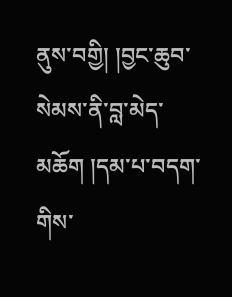ནུས་བགྱི། །བྱང་ཆུབ་སེམས་ནི་བླ་མེད་མཆོག །དམ་པ་བདག་གིས་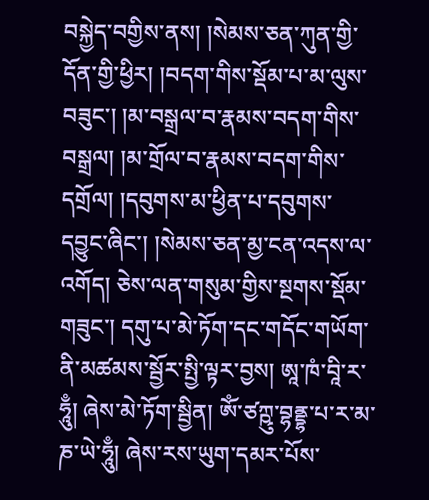བསྐྱེད་བགྱིས་ནས། །སེམས་ཅན་ཀུན་གྱི་དོན་གྱི་ཕྱིར། །བདག་གིས་སྡོམ་པ་མ་ལུས་བཟུང་། །མ་བསྒྲལ་བ་རྣམས་བདག་གིས་བསྒྲལ། །མ་གྲོལ་བ་རྣམས་བདག་གིས་དགྲོལ། །དབུགས་མ་ཕྱིན་པ་དབུགས་དབྱུང་ཞིང་། །སེམས་ཅན་མྱ་ངན་འདས་ལ་འགོད། ཅེས་ལན་གསུམ་གྱིས་སྔགས་སྡོམ་གཟུང་། དགུ་པ་མེ་ཏོག་དང་གདོང་གཡོག་ནི་མཚམས་སྦྱོར་སྤྱི་ལྟར་བྱས། ཨཱ་ཁཾ་བཱི་ར་ཧཱུྃ། ཞེས་མེ་ཏོག་སྦྱིན། ༀ་ཙཀྵུ་བྷནྡྷ་པ་ར་མ་ཎ་ཡེ་ཧཱུྃ། ཞེས་རས་ཡུག་དམར་པོས་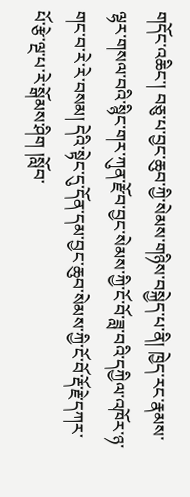གདོང་འཆིང་། བཅུ་པ་བྱང་ཆུབ་ཀྱི་སེམས་གཉིས་བསྐྱེད་པ་ནི། ཁྱེད་རང་རྣམས་ལྷར་གསལ་བའི་སྙིང་གར་ཀུན་རྫོབ་བྱང་སེམས་ཀྱི་ངོ་བོ་ཟླ་བའི་དཀྱིལ་འཁོར་ཉ་གང་བ་རེ་རེ་བསམ། དེའི་སྟེང་དུ་དོན་དམ་བྱང་ཆུབ་སེམས་ཀྱི་ངོ་བོ་རྡོ་རྗེ་དཀར་པོ་རྩེ་ལྔ་པ་རེ་སྒོམས་ཤིག །སློབ་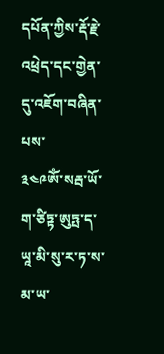དཔོན་ཀྱིས་རྡོ་རྗེ་འཕྲེད་དང་གྱེན་དུ་འཇོག་བཞིན་པས་
༣༤༩ༀ་སརྦ་ཡོ་ག་ཙིཏྟ་ཨུཏྤ་ད་ཡཱ་མི་སུ་ར་ཏ་ས་མ་ཡ་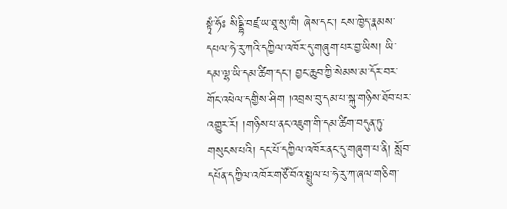སྟྭཾ་ཧོཿ སིདྡྷི་བཛྲ་ཡ་ཐཱ་སུ་ཁཾ། ཞེས་དང་། ངས་ཁྱེད་རྣམས་དཔལ་ཧེ་རུ་ཀའི་དཀྱིལ་འཁོར་དུ་གཞུག་པར་བྱ་ཡིས། ཡི་དམ་ལྷ་ཡི་དམ་ཚིག་དང་། བྱང་ཆུབ་ཀྱི་སེམས་མ་དོར་བར་གོང་འཕེལ་དགྱིས་ཤིག །འབྲས་བུ་དམ་པ་སྐུ་གཉིས་ཐོབ་པར་འགྱུར་རོ། །གཉིས་པ་ནང་འཇུག་གི་དམ་ཚིག་བདུན་ཏུ་གསུངས་པའི། དང་པོ་དཀྱིལ་འཁོར་ནང་དུ་གཞུག་པ་ནི། སློབ་དཔོན་དཀྱིལ་འཁོར་གཙོ་བོའ་སྤྲུལ་པ་ཧེ་རུ་ཀ་ཞལ་གཅིག་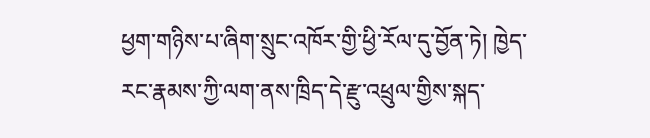ཕྱག་གཉིས་པ་ཞིག་སྲུང་འཁོར་གྱི་ཕྱི་རོལ་དུ་བྱོན་ཏེ། ཁྱེད་རང་རྣམས་ཀྱི་ལག་ནས་ཁྲིད་དེ་རྫུ་འཕྲུལ་གྱིས་སྐད་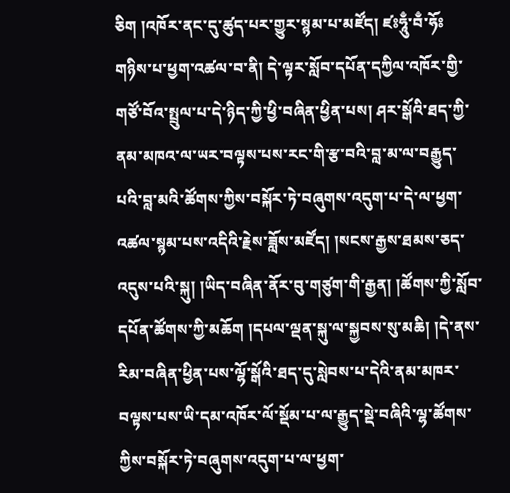ཅིག །འཁོར་ནང་དུ་ཚུད་པར་གྱུར་སྙམ་པ་མཛོད། ཛཿཧཱུྃ་བྃ་ཧོཿ གཉིས་པ་ཕྱག་འཚལ་བ་ནི། དེ་ལྟར་སློབ་དཔོན་དཀྱིལ་འཁོར་གྱི་གཙོ་བོའ་སྤྲུལ་པ་དེ་ཉིད་ཀྱི་ཕྱི་བཞིན་ཕྱིན་པས། ཤར་སྒོའི་ཐད་ཀྱི་ནམ་མཁའ་ལ་ཡར་བལྟས་པས་རང་གི་རྩ་བའི་བླ་མ་ལ་བརྒྱུད་པའི་བླ་མའི་ཚོགས་ཀྱིས་བསྐོར་ཏེ་བཞུགས་འདུག་པ་དེ་ལ་ཕྱག་འཚལ་སྙམ་པས་འདིའི་རྗེས་ཟློས་མཛོད། །སངས་རྒྱས་ཐམས་ཅད་འདུས་པའི་སྐུ། །ཡིད་བཞིན་ནོར་བུ་གཙུག་གི་རྒྱན། །ཚོགས་ཀྱི་སློབ་དཔོན་ཚོགས་ཀྱི་མཆོག །དཔལ་ལྡན་སྐུ་ལ་སྐྱབས་སུ་མཆི། །དེ་ནས་རིམ་བཞིན་ཕྱིན་པས་ལྷོ་སྒོའི་ཐད་དུ་སླེབས་པ་དེའི་ནམ་མཁར་བལྟས་པས་ཡི་དམ་འཁོར་ལོ་སྡོམ་པ་ལ་རྒྱུད་སྡེ་བཞིའི་ལྷ་ཚོགས་ཀྱིས་བསྐོར་ཏེ་བཞུགས་འདུག་པ་ལ་ཕྱག་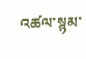འཚལ་སྙམ་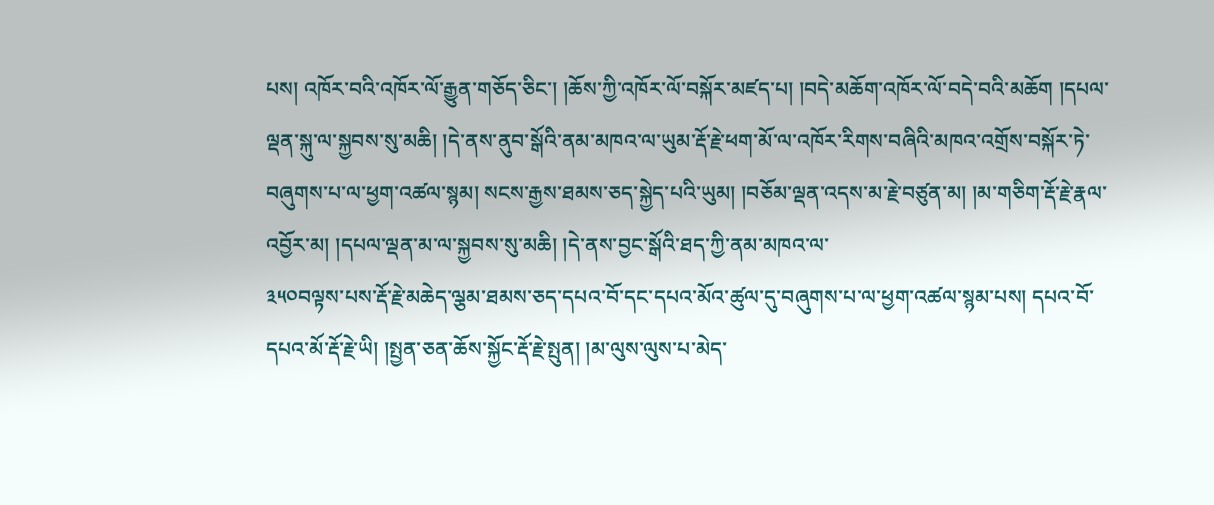པས། འཁོར་བའི་འཁོར་ལོ་རྒྱུན་གཅོད་ཅིང་། །ཆོས་ཀྱི་འཁོར་ལོ་བསྐོར་མཛད་པ། །བདེ་མཆོག་འཁོར་ལོ་བདེ་བའི་མཆོག །དཔལ་ལྡན་སྐུ་ལ་སྐྱབས་སུ་མཆི། །དེ་ནས་ནུབ་སྒོའི་ནམ་མཁའ་ལ་ཡུམ་རྡོ་རྗེ་ཕག་མོ་ལ་འཁོར་རིགས་བཞིའི་མཁའ་འགྲོས་བསྐོར་ཏེ་བཞུགས་པ་ལ་ཕྱག་འཚལ་སྙམ། སངས་རྒྱས་ཐམས་ཅད་སྐྱེད་པའི་ཡུམ། །བཅོམ་ལྡན་འདས་མ་རྗེ་བཙུན་མ། །མ་གཅིག་རྡོ་རྗེ་རྣལ་འབྱོར་མ། །དཔལ་ལྡན་མ་ལ་སྐྱབས་སུ་མཆི། །དེ་ནས་བྱང་སྒོའི་ཐད་ཀྱི་ནམ་མཁའ་ལ་
༣༥༠བལྟས་པས་རྡོ་རྗེ་མཆེད་ལྕམ་ཐམས་ཅད་དཔའ་བོ་དང་དཔའ་མོའ་ཚུལ་དུ་བཞུགས་པ་ལ་ཕྱག་འཚལ་སྙམ་པས། དཔའ་བོ་དཔའ་མོ་རྡོ་རྗེ་ཡི། །སྤྱན་ཅན་ཆོས་སྐྱོང་རྡོ་རྗེ་སྤུན། །མ་ལུས་ལུས་པ་མེད་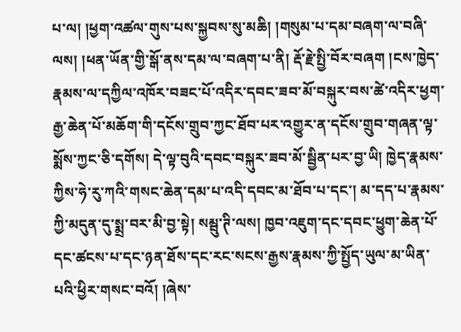པ་ལ། །ཕྱག་འཚལ་གུས་པས་སྐྱབས་སུ་མཆི། །གསུམ་པ་དམ་བཞག་ལ་བཞི་ལས། །ཕན་ཡོན་གྱི་སྒོ་ནས་དམ་ལ་བཞག་པ་ནི། རྡོ་རྗེ་སྤྱི་བོར་བཞག །ངས་ཁྱེད་རྣམས་ལ་དཀྱིལ་འཁོར་བཟང་པོ་འདིར་དབང་ཟབ་མོ་བསྐུར་བས་ཚེ་འདིར་ཕྱག་རྒྱ་ཆེན་པོ་མཆོག་གི་དངོས་གྲུབ་ཀྱང་ཐོབ་པར་འགྱུར་ན་དངོས་གྲུབ་གཞན་ལྟ་སྨོས་ཀྱང་ཅི་དགོས། དེ་ལྟ་བུའི་དབང་བསྐུར་ཟབ་མོ་སྦྱིན་པར་བྱ་ཡི། ཁྱེད་རྣམས་ཀྱིས་ཧེ་རུ་ཀའི་གསང་ཆེན་དམ་པ་འདི་དབང་མ་ཐོབ་པ་དང་། མ་དད་པ་རྣམས་ཀྱི་མདུན་དུ་སྨྲ་བར་མི་བྱ་སྟེ། སམྦུ་ཊི་ལས། ཁྱབ་འཇུག་དང་དབང་ཕྱུག་ཆེན་པོ་དང་ཚངས་པ་དང་ཉན་ཐོས་དང་རང་སངས་རྒྱས་རྣམས་ཀྱི་སྤྱོད་ཡུལ་མ་ཡིན་པའི་ཕྱིར་གསང་བའོ། །ཞེས་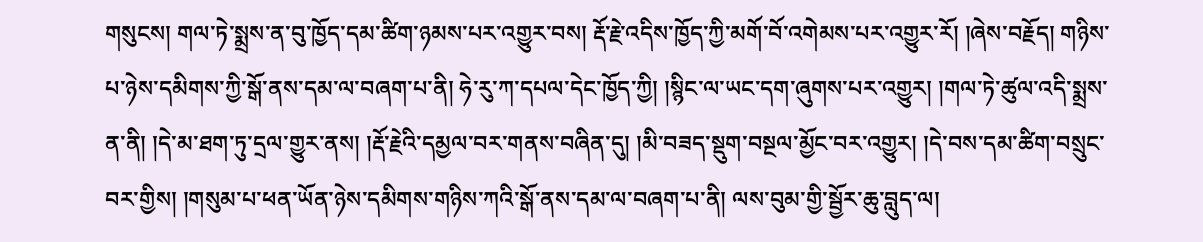གསུངས། གལ་ཏེ་སྨྲས་ན་བུ་ཁྱོད་དམ་ཚིག་ཉམས་པར་འགྱུར་བས། རྡོ་རྗེ་འདིས་ཁྱོད་ཀྱི་མགོ་བོ་འགེམས་པར་འགྱུར་རོ། །ཞེས་བརྗོད། གཉིས་པ་ཉེས་དམིགས་ཀྱི་སྒོ་ནས་དམ་ལ་བཞག་པ་ནི། ཧེ་རུ་ཀ་དཔལ་དེང་ཁྱོད་ཀྱི། །སྙིང་ལ་ཡང་དག་ཞུགས་པར་འགྱུར། །གལ་ཏེ་ཚུལ་འདི་སྨྲས་ན་ནི། །དེ་མ་ཐག་ཏུ་དྲལ་གྱུར་ནས། །རྡོ་རྗེའི་དམྱལ་བར་གནས་བཞིན་དུ། །མི་བཟད་སྡུག་བསྔལ་མྱོང་བར་འགྱུར། །དེ་བས་དམ་ཚིག་བསྲུང་བར་གྱིས། །གསུམ་པ་ཕན་ཡོན་ཉེས་དམིགས་གཉིས་ཀའི་སྒོ་ནས་དམ་ལ་བཞག་པ་ནི། ལས་བུམ་གྱི་སྦྱོར་ཆུ་བླུད་ལ།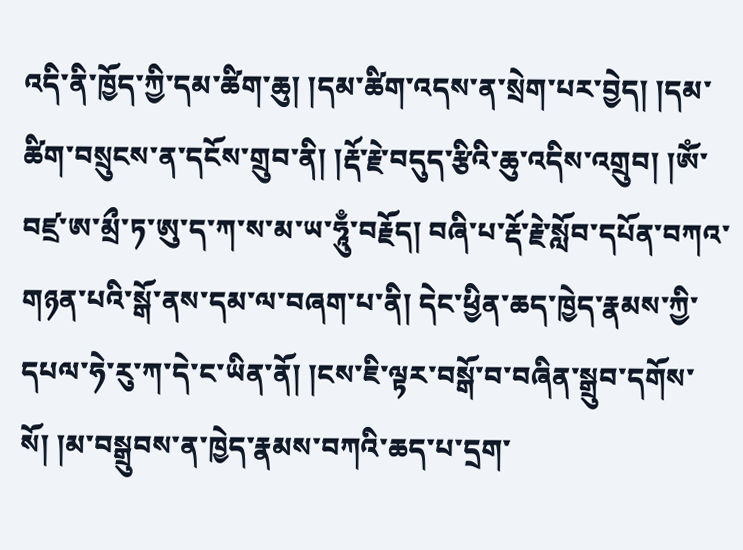འདི་ནི་ཁྱོད་ཀྱི་དམ་ཚིག་ཆུ། །དམ་ཚིག་འདས་ན་སྲེག་པར་བྱེད། །དམ་ཚིག་བསྲུངས་ན་དངོས་གྲུབ་ནི། །རྡོ་རྗེ་བདུད་རྩིའི་ཆུ་འདིས་འགྲུབ། །ༀ་བཛྲ་ཨ་མྲྀ་ཏ་ཨུ་ད་ཀ་ས་མ་ཡ་ཧཱུྃ་བརྗོད། བཞི་པ་རྡོ་རྗེ་སློབ་དཔོན་བཀའ་གཉན་པའི་སྒོ་ནས་དམ་ལ་བཞག་པ་ནི། དེང་ཕྱིན་ཆད་ཁྱེད་རྣམས་ཀྱི་དཔལ་ཧེ་རུ་ཀ་དེ་ང་ཡིན་ནོ། །ངས་ཇི་ལྟར་བསྒོ་བ་བཞིན་སྒྲུབ་དགོས་སོ། །མ་བསྒྲུབས་ན་ཁྱེད་རྣམས་བཀའི་ཆད་པ་དྲག་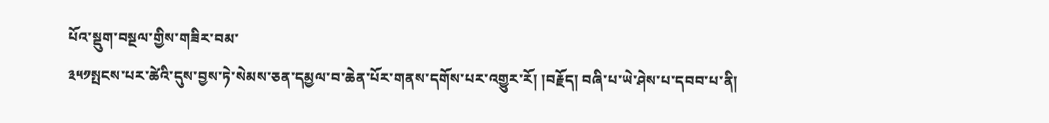པོའ་སྡུག་བསྔལ་གྱིས་གཟིར་བམ་
༣༥༡སྤངས་པར་ཚེའི་དུས་བྱས་ཏེ་སེམས་ཅན་དམྱལ་བ་ཆེན་པོར་གནས་དགོས་པར་འགྱུར་རོ། །བརྗོད། བཞི་པ་ཡེ་ཤེས་པ་དབབ་པ་ནི།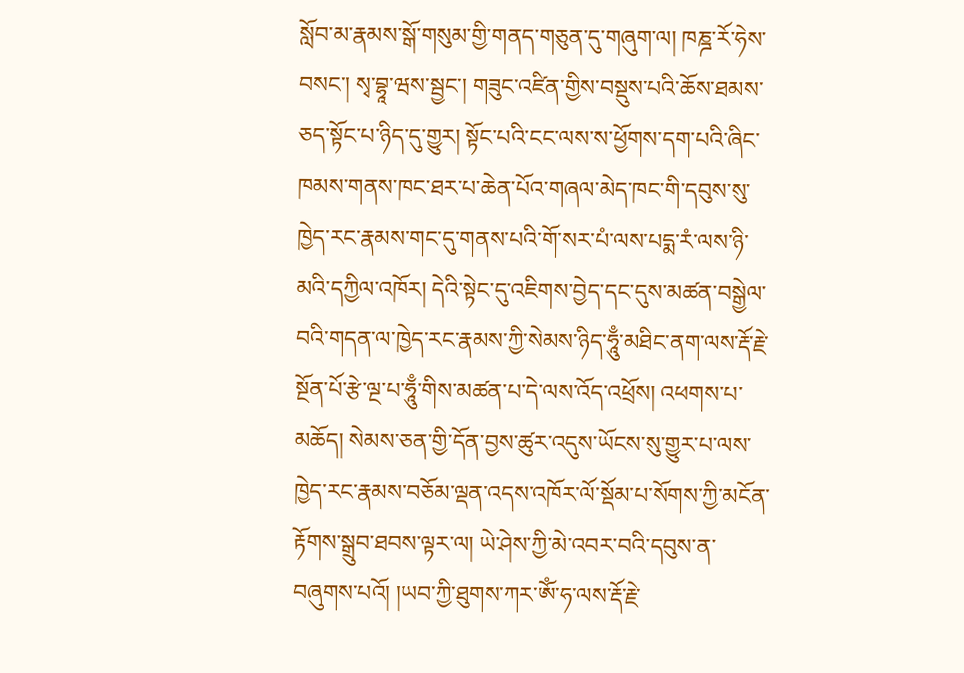སློབ་མ་རྣམས་སྒོ་གསུམ་གྱི་གནད་གཅུན་དུ་གཞུག་ལ། ཁཎྜ་རོ་ཧེས་བསང་། སྭ་བྷཱ་ཝས་སྦྱང་། གཟུང་འཛིན་གྱིས་བསྡུས་པའི་ཆོས་ཐམས་ཅད་སྟོང་པ་ཉིད་དུ་གྱུར། སྟོང་པའི་ངང་ལས་ས་ཕྱོགས་དག་པའི་ཞིང་ཁམས་གནས་ཁང་ཐར་པ་ཆེན་པོའ་གཞལ་མེད་ཁང་གི་དབུས་སུ་ཁྱེད་རང་རྣམས་གང་དུ་གནས་པའི་གོ་སར་པཾ་ལས་པདྨ་རཾ་ལས་ཉི་མའི་དཀྱིལ་འཁོར། དེའི་སྟེང་དུ་འཇིགས་བྱེད་དང་དུས་མཚན་བསྒྱེལ་བའི་གདན་ལ་ཁྱེད་རང་རྣམས་ཀྱི་སེམས་ཉིད་ཧཱུྃ་མཐིང་ནག་ལས་རྡོ་རྗེ་སྔོན་པོ་རྩེ་ལྔ་པ་ཧཱུྃ་གིས་མཚན་པ་དེ་ལས་འོད་འཕྲོས། འཕགས་པ་མཆོད། སེམས་ཅན་གྱི་དོན་བྱས་ཚུར་འདུས་ཡོངས་སུ་གྱུར་པ་ལས་ཁྱེད་རང་རྣམས་བཅོམ་ལྡན་འདས་འཁོར་ལོ་སྡོམ་པ་སོགས་ཀྱི་མངོན་རྟོགས་སྒྲུབ་ཐབས་ལྟར་ལ། ཡེ་ཤེས་ཀྱི་མེ་འབར་བའི་དབུས་ན་བཞུགས་པའོ། །ཡབ་ཀྱི་ཐུགས་ཀར་ༀ་ཧ་ལས་རྡོ་རྗེ་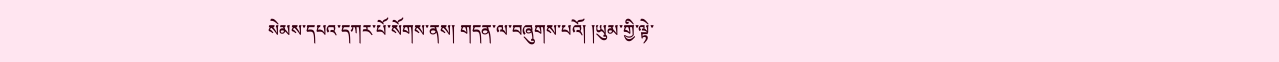སེམས་དཔའ་དཀར་པོ་སོགས་ནས། གདན་ལ་བཞུགས་པའོ། །ཡུམ་གྱི་ལྟེ་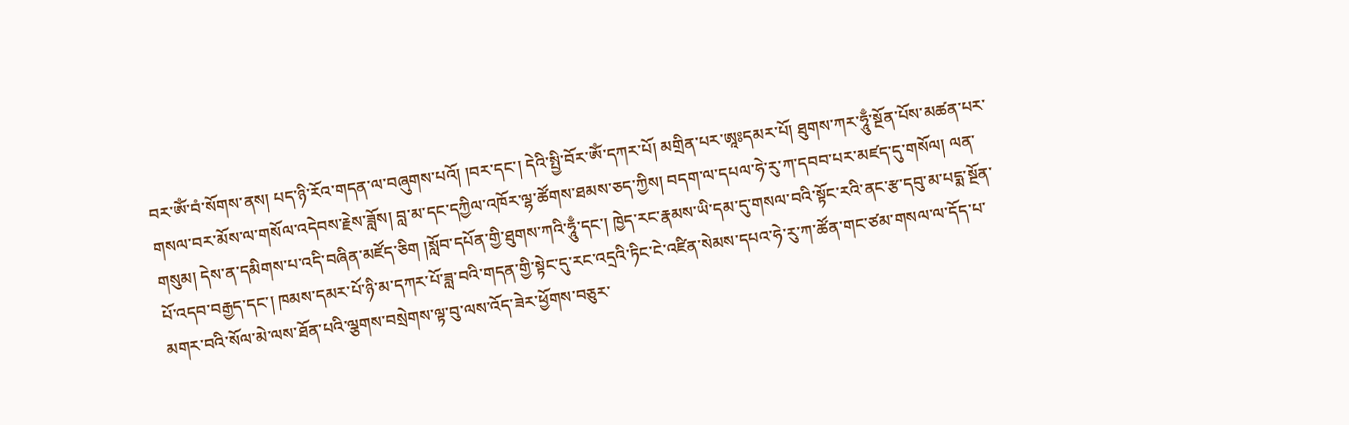བར་ༀ་བཾ་སོགས་ནས། པད་ཉི་རོའ་གདན་ལ་བཞུགས་པའོ། །བར་དང་། དེའི་སྤྱི་བོར་ༀ་དཀར་པོ། མགྲིན་པར་ཨཱཿདམར་པོ། ཐུགས་ཀར་ཧཱུྃ་སྔོན་པོས་མཚན་པར་གསལ་བར་མོས་ལ་གསོལ་འདེབས་རྗེས་ཟློས། བླ་མ་དང་དཀྱིལ་འཁོར་ལྷ་ཚོགས་ཐམས་ཅད་ཀྱིས། བདག་ལ་དཔལ་ཧེ་རུ་ཀ་དབབ་པར་མཛད་དུ་གསོལ། ལན་གསུམ། དེས་ན་དམིགས་པ་འདི་བཞིན་མཛོད་ཅིག །སློབ་དཔོན་གྱི་ཐུགས་ཀའི་ཧཱུྃ་དང་། ཁྱེད་རང་རྣམས་ཡི་དམ་དུ་གསལ་བའི་སྟོང་རའི་ནང་རྩ་དབུ་མ་པདྨ་སྔོན་པོ་འདབ་བརྒྱད་དང་། ཁམས་དམར་པོ་ཉི་མ་དཀར་པོ་ཟླ་བའི་གདན་གྱི་སྟེང་དུ་རང་འདྲའི་ཏིང་ངེ་འཛིན་སེམས་དཔའ་ཧེ་རུ་ཀ་ཚོན་གང་ཙམ་གསལ་ལ་དོད་པ་མགར་བའི་སོལ་མེ་ལས་ཐོན་པའི་ལྕགས་བསྲེགས་ལྟ་བུ་ལས་འོད་ཟེར་ཕྱོགས་བཅུར་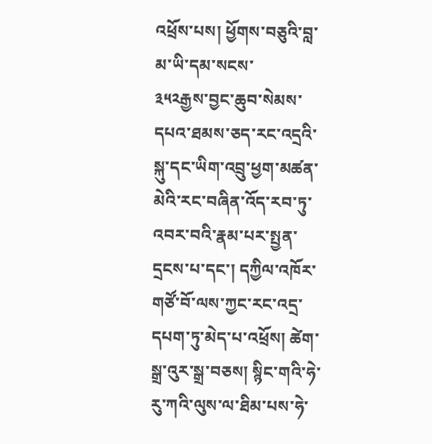འཕྲོས་པས། ཕྱོགས་བཅུའི་བླ་མ་ཡི་དམ་སངས་
༣༥༢རྒྱས་བྱང་ཆུབ་སེམས་དཔའ་ཐམས་ཅད་རང་འདྲའི་སྐུ་དང་ཡིག་འབྲུ་ཕྱག་མཚན་མེའི་རང་བཞིན་འོད་རབ་ཏུ་འབར་བའི་རྣམ་པར་སྤྱན་དྲངས་པ་དང་། དཀྱིལ་འཁོར་གཙོ་བོ་ལས་ཀྱང་རང་འདྲ་དཔག་ཏུ་མེད་པ་འཕྲོས། ཚེག་སྒྲ་འུར་སྒྲ་བཅས། སྙིང་གའི་ཧེ་རུ་ཀའི་ལུས་ལ་ཐིམ་པས་ཧེ་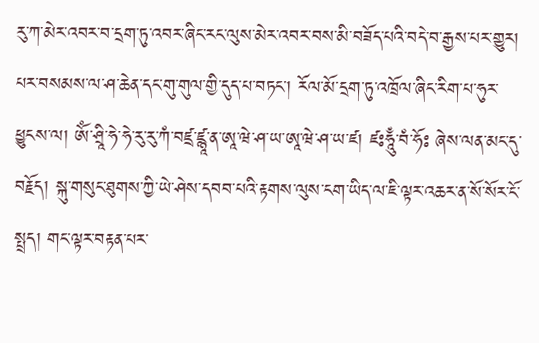རུ་ཀ་མེར་འབར་བ་དྲག་ཏུ་འབར་ཞིང་རང་ལུས་མེར་འབར་བས་མི་བཟོད་པའི་བདེ་བ་རྒྱས་པར་གྱུར། པར་བསམས་ལ་ཤ་ཆེན་དང་གུ་གུལ་གྱི་དུད་པ་བཏང་། རོལ་མོ་དྲག་ཏུ་འཁྲོལ་ཞིང་རིག་པ་ཧུར་ཕྱུངས་ལ། ༀ་ཤྲཱི་ཧེ་ཧེ་རུ་རུ་ཀཾ་བཛྲ་ཛྙཱ་ན་ཨཱ་ཝེ་ཤ་ཡ་ཨཱ་ཝེ་ཤ་ཡ་ཛ། ཛཿཧཱུྃ་བཾ་ཧོཿ ཞེས་ལན་མང་དུ་བརྗོད། སྐུ་གསུང་ཐུགས་ཀྱི་ཡེ་ཤེས་དབབ་པའི་རྟགས་ལུས་ངག་ཡིད་ལ་ཇི་ལྟར་འཆར་ན་སོ་སོར་ངོ་སྤྲད། གང་ལྟར་བརྟན་པར་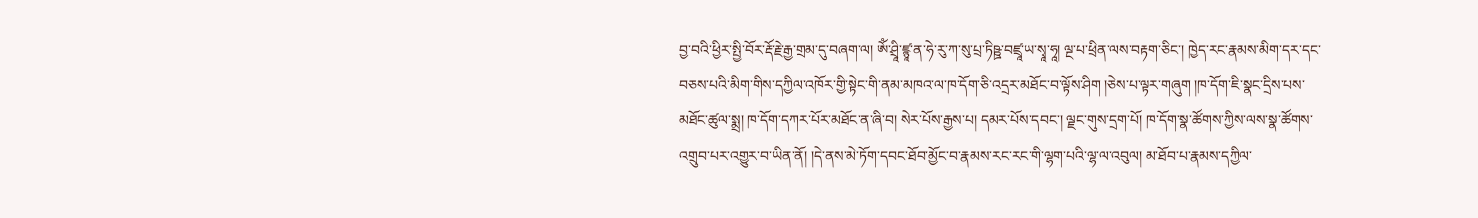བྱ་བའི་ཕྱིར་སྤྱི་བོར་རྡོ་རྗེ་རྒྱ་གྲམ་དུ་བཞག་ལ། ༀ་ཤྲཱི་ཛྙཱ་ན་ཧེ་རུ་ཀ་སུ་པྲ་ཏིཥྛ་བཛྲཱ་ཡ་སྭཱ་ཧཱ། ལྔ་པ་ཕྲིན་ལས་བརྟག་ཅིང་། ཁྱེད་རང་རྣམས་མིག་དར་དང་བཅས་པའི་མིག་གིས་དཀྱིལ་འཁོར་གྱི་སྟེང་གི་ནམ་མཁའ་ལ་ཁ་དོག་ཅི་འདྲར་མཐོང་བ་ལྟོས་ཤིག །ཅེས་པ་ལྟར་གཞུག །ཁ་དོག་ཇི་སྣང་དྲིས་པས་མཐོང་ཚུལ་སྨྲ། ཁ་དོག་དཀར་པོར་མཐོང་ན་ཞི་བ། སེར་པོས་རྒྱས་པ། དམར་པོས་དབང་། ལྗང་གུས་དྲག་པོ། ཁ་དོག་སྣ་ཚོགས་ཀྱིས་ལས་སྣ་ཚོགས་འགྲུབ་པར་འགྱུར་བ་ཡིན་ནོ། །དེ་ནས་མེ་ཏོག་དབང་ཐོབ་མྱོང་བ་རྣམས་རང་རང་གི་ལྷག་པའི་ལྷ་ལ་འབུལ། མ་ཐོབ་པ་རྣམས་དཀྱིལ་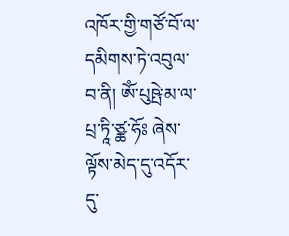འཁོར་གྱི་གཙོ་བོ་ལ་དམིགས་ཏེ་འབུལ་བ་ནི། ༀ་པུཥྤེ་མ་ལ་པྲ་ཏཱི་ཙྪ་ཧོཿ ཞེས་ལྟོས་མེད་དུ་འདོར་དུ་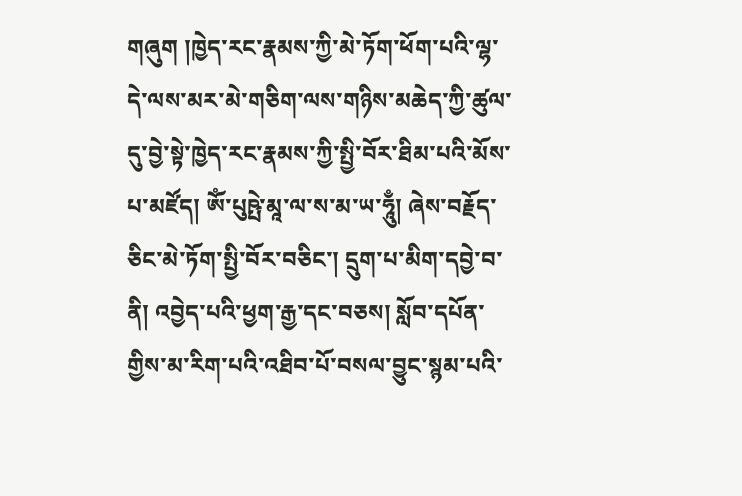གཞུག །ཁྱེད་རང་རྣམས་ཀྱི་མེ་ཏོག་ཕོག་པའི་ལྷ་དེ་ལས་མར་མེ་གཅིག་ལས་གཉིས་མཆེད་ཀྱི་ཚུལ་དུ་བྱེ་སྟེ་ཁྱེད་རང་རྣམས་ཀྱི་སྤྱི་བོར་ཐིམ་པའི་མོས་པ་མཛོད། ༀ་པུཥྤེ་མཱ་ལ་ས་མ་ཡ་ཧཱུྃ། ཞེས་བརྗོད་ཅིང་མེ་ཏོག་སྤྱི་བོར་བཅིང་། དྲུག་པ་མིག་དབྱེ་བ་ནི། འབྱེད་པའི་ཕྱག་རྒྱ་དང་བཅས། སློབ་དཔོན་གྱིས་མ་རིག་པའི་འཐིབ་པོ་བསལ་བྱུང་སྙམ་པའི་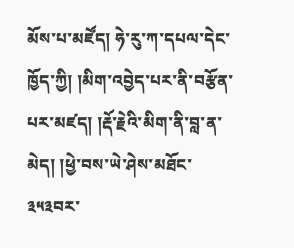མོས་པ་མཛོད། ཧེ་རུ་ཀ་དཔལ་དེང་ཁྱོད་ཀྱི། །མིག་འབྱེད་པར་ནི་བརྩོན་པར་མཛད། །རྡོ་རྗེའི་མིག་ནི་བླ་ན་མེད། །ཕྱེ་བས་ཡེ་ཤེས་མཐོང་
༣༥༣བར་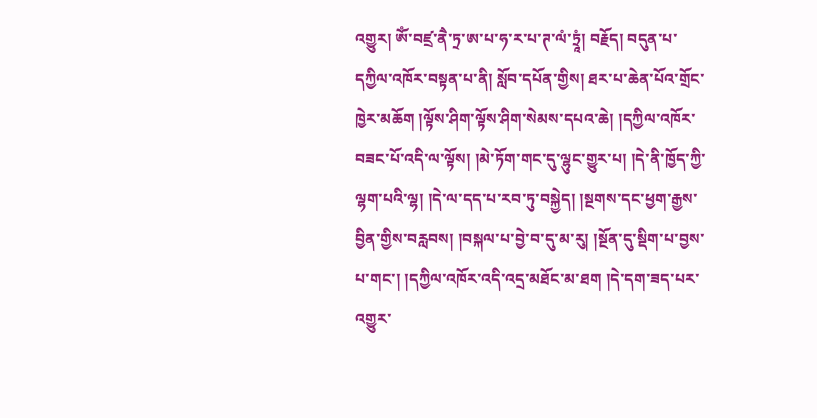འགྱུར། ༀ་བཛྲ་ནཻ་ཏྲ་ཨ་པ་ཧ་ར་པ་ཊ་ལཾ་ཏྲཱཾ། བརྗོད། བདུན་པ་དཀྱིལ་འཁོར་བསྟན་པ་ནི། སློབ་དཔོན་གྱིས། ཐར་པ་ཆེན་པོའ་གྲོང་ཁྱེར་མཆོག །ལྟོས་ཤིག་ལྟོས་ཤིག་སེམས་དཔའ་ཆེ། །དཀྱིལ་འཁོར་བཟང་པོ་འདི་ལ་ལྟོས། །མེ་ཏོག་གང་དུ་ལྷུང་གྱུར་པ། །དེ་ནི་ཁྱོད་ཀྱི་ལྷག་པའི་ལྷ། །དེ་ལ་དད་པ་རབ་ཏུ་བསྐྱེད། །སྔགས་དང་ཕྱག་རྒྱས་བྱིན་གྱིས་བརླབས། །བསྐལ་པ་བྱེ་བ་དུ་མ་རུ། །སྔོན་དུ་སྡིག་པ་བྱས་པ་གང་། །དཀྱིལ་འཁོར་འདི་འདྲ་མཐོང་མ་ཐག །དེ་དག་ཟད་པར་འགྱུར་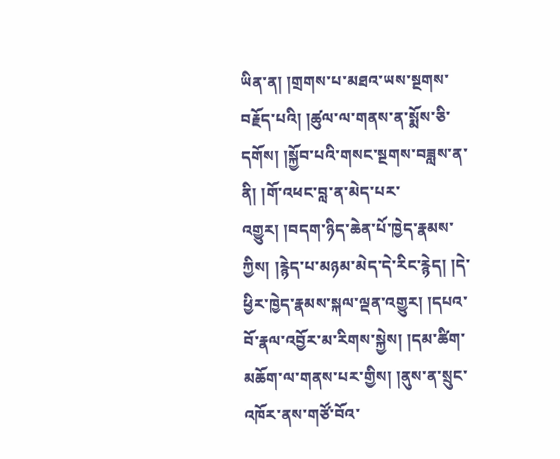ཡིན་ན། །གྲགས་པ་མཐའ་ཡས་སྔགས་བརྗོད་པའི། །ཚུལ་ལ་གནས་ན་སྨོས་ཅི་དགོས། །སྐྱོབ་པའི་གསང་སྔགས་བཟླས་ན་ནི། །གོ་འཕང་བླ་ན་མེད་པར་འགྱུར། །བདག་ཉིད་ཆེན་པོ་ཁྱེད་རྣམས་ཀྱིས། །རྙེད་པ་མཉམ་མེད་དེ་རིང་རྙེད། །དེ་ཕྱིར་ཁྱེད་རྣམས་སྐལ་ལྡན་འགྱུར། །དཔའ་བོ་རྣལ་འབྱོར་མ་རིགས་སྐྱེས། །དམ་ཚིག་མཆོག་ལ་གནས་པར་གྱིས། །ནུས་ན་སྲུང་འཁོར་ནས་གཙོ་བོའ་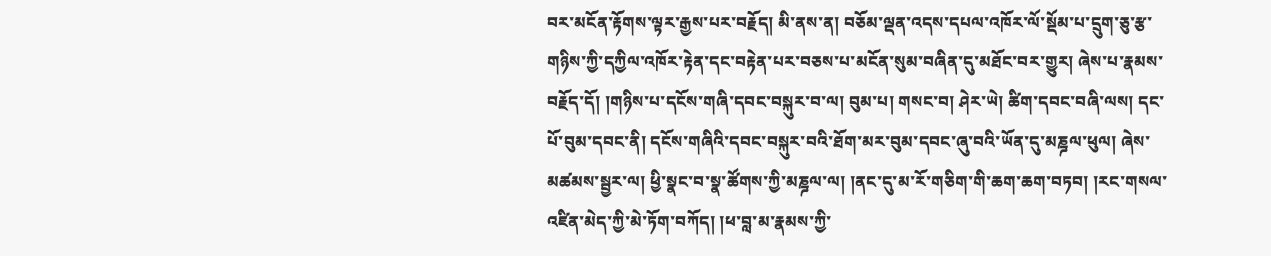བར་མངོན་རྟོགས་ལྟར་རྒྱས་པར་བརྗོད། མི་ནས་ན། བཅོམ་ལྡན་འདས་དཔལ་འཁོར་ལོ་སྡོམ་པ་དྲུག་ཅུ་རྩ་གཉིས་ཀྱི་དཀྱིལ་འཁོར་རྟེན་དང་བརྟེན་པར་བཅས་པ་མངོན་སུམ་བཞིན་དུ་མཐོང་བར་གྱུར། ཞེས་པ་རྣམས་བརྗོད་དོ། །གཉིས་པ་དངོས་གཞི་དབང་བསྐུར་བ་ལ། བུམ་པ། གསང་བ། ཤེར་ཡེ། ཚིག་དབང་བཞི་ལས། དང་པོ་བུམ་དབང་ནི། དངོས་གཞིའི་དབང་བསྐུར་བའི་ཐོག་མར་བུམ་དབང་ཞུ་བའི་ཡོན་དུ་མཎྜལ་ཕུལ། ཞེས་མཚམས་སྦྱར་ལ། ཕྱི་སྣང་བ་སྣ་ཚོགས་ཀྱི་མཎྜལ་ལ། །ནང་དུ་མ་རོ་གཅིག་གི་ཆག་ཆག་བཏབ། །རང་གསལ་འཛིན་མེད་ཀྱི་མེ་ཏོག་བཀོད། །ཕ་བླ་མ་རྣམས་ཀྱི་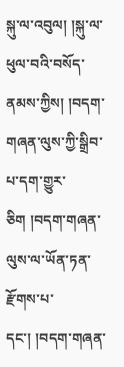སྐུ་ལ་འབུལ། །སྐུ་ལ་ཕུལ་བའི་བསོད་ནམས་ཀྱིས། །བདག་གཞན་ལུས་ཀྱི་སྒྲིབ་པ་དག་གྱུར་ཅིག །བདག་གཞན་ལུས་ལ་ཡོན་ཏན་རྫོགས་པ་དང་། །བདག་གཞན་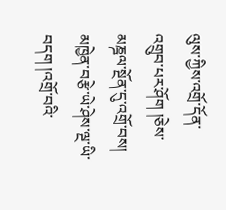ལུས་ཀྱིས་འགྲོ་དོན་འགྲུབ་པར་ཤོག །ཅེས་མཎྜལ་སྔོན་དུ་འགྲོ་བས། མཁྱེན་བརྩེ་ཡེ་ཤེས་ལྔ་ཡི་བདག །འགྲོ་བའི་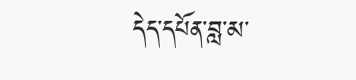དེད་དཔོན་བླ་མ་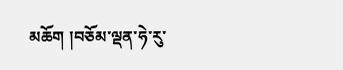མཆོག །བཅོམ་ལྡན་ཧེ་རུ་